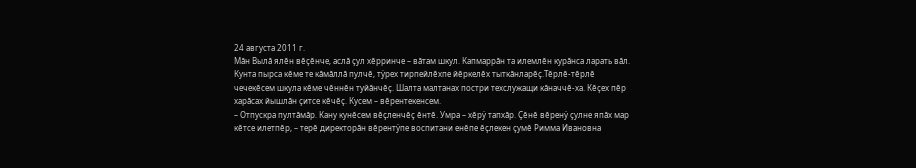24 августа 2011 г.
Мăн Вылă ялĕн вĕçĕнче, аслă çул хĕрринче – вăтам шкул. Капмаррăн та илемлĕн курăнса ларать вăл. Кунта пырса кĕме те кăмăллă пулчĕ, тÿрех тирпейлĕхпе йĕркелĕх тыткăнларĕç.Тĕрлĕ-тĕрлĕ чечекĕсем шкула кĕме чĕннĕн туйăнчĕç. Шалта малтанах постри техслужащи кăначчĕ-ха. Кĕçех пĕр харăсах йышлăн çитсе кĕчĕç. Кусем – вĕрентекенсем.
– Отпускра пултăмăр. Кану кунĕсем вĕçленчĕç ĕнтĕ. Умра – хĕрÿ тапхăр. Çĕнĕ вĕренÿ çулне япăх мар кĕтсе илетпĕр, – терĕ директорăн вĕрентÿпе воспитани енĕпе ĕçлекен çумĕ Римма Ивановна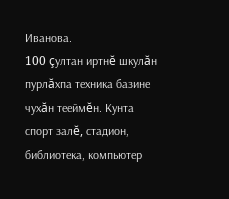Иванова.
100 çултан иртнĕ шкулăн пурлăхпа техника базине чухăн тееймĕн. Кунта спорт залĕ, стадион, библиотека, компьютер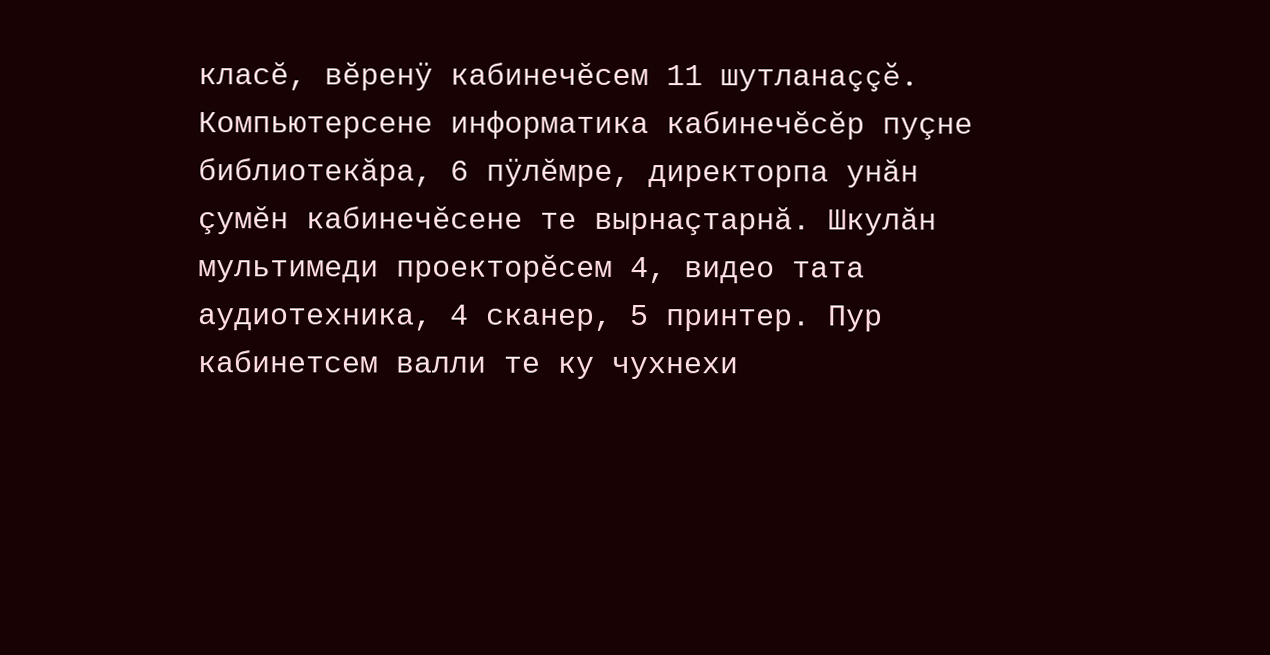класĕ, вĕренÿ кабинечĕсем 11 шутланаççĕ. Компьютерсене информатика кабинечĕсĕр пуçне библиотекăра, 6 пÿлĕмре, директорпа унăн çумĕн кабинечĕсене те вырнаçтарнă. Шкулăн мультимеди проекторĕсем 4, видео тата аудиотехника, 4 сканер, 5 принтер. Пур кабинетсем валли те ку чухнехи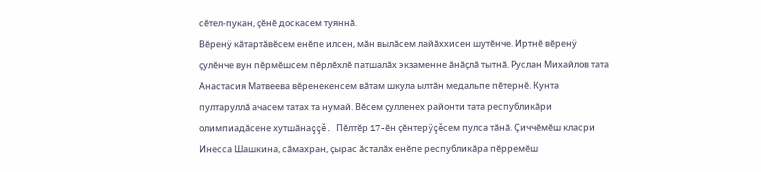сĕтел-пукан, çĕнĕ доскасем туяннă.
Вĕренÿ кăтартăвĕсем енĕпе илсен, мăн вылăсем лайăххисен шутĕнче. Иртнĕ вĕренÿ çулĕнче вун пĕрмĕшсем пĕрлĕхлĕ патшалăх экзаменне ăнăçлă тытнă. Руслан Михайлов тата Анастасия Матвеева вĕренекенсем вăтам шкула ылтăн медальпе пĕтернĕ. Кунта пултаруллă ачасем татах та нумай. Вĕсем çулленех районти тата республикăри олимпиадăсене хутшăнаççĕ. Пĕлтĕр 17-ĕн çĕнтерÿçĕсем пулса тăнă. Çиччĕмĕш класри Инесса Шашкина, сăмахран, çырас ăсталăх енĕпе республикăра пĕрремĕш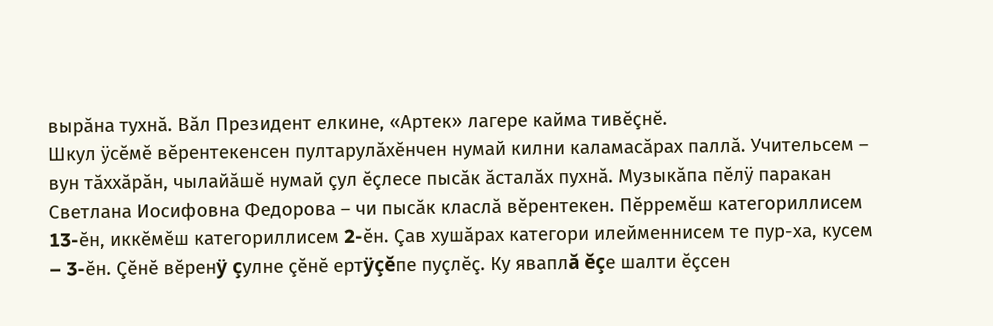вырăна тухнă. Вăл Президент елкине, «Артек» лагере кайма тивĕçнĕ.
Шкул ÿсĕмĕ вĕрентекенсен пултарулăхĕнчен нумай килни каламасăрах паллă. Учительсем – вун тăххăрăн, чылайăшĕ нумай çул ĕçлесе пысăк ăсталăх пухнă. Музыкăпа пĕлÿ паракан Светлана Иосифовна Федорова – чи пысăк класлă вĕрентекен. Пĕрремĕш категориллисем 13-ĕн, иккĕмĕш категориллисем 2-ĕн. Çав хушăрах категори илейменнисем те пур-ха, кусем – 3-ĕн. Çĕнĕ вĕренÿ çулне çĕнĕ ертÿçĕпе пуçлĕç. Ку яваплă ĕçе шалти ĕçсен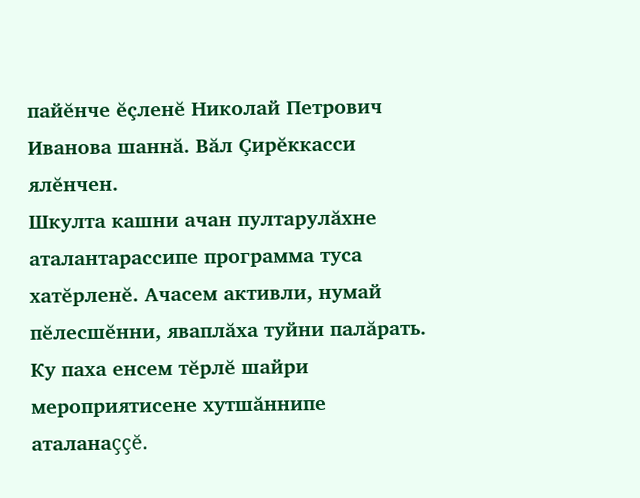пайĕнче ĕçленĕ Николай Петрович Иванова шаннă. Вăл Çирĕккасси ялĕнчен.
Шкулта кашни ачан пултарулăхне аталантарассипе программа туса хатĕрленĕ. Ачасем активли, нумай пĕлесшĕнни, яваплăха туйни палăрать. Ку паха енсем тĕрлĕ шайри мероприятисене хутшăннипе аталанаççĕ.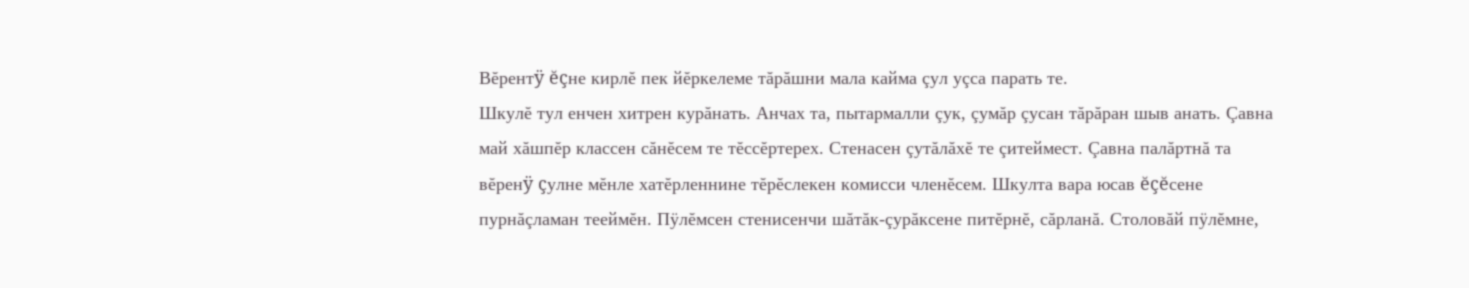Вĕрентÿ ĕçне кирлĕ пек йĕркелеме тăрăшни мала кайма çул уçса парать те.
Шкулĕ тул енчен хитрен курăнать. Анчах та, пытармалли çук, çумăр çусан тăрăран шыв анать. Çавна май хăшпĕр классен сăнĕсем те тĕссĕртерех. Стенасен çутăлăхĕ те çитеймест. Çавна палăртнă та вĕренÿ çулне мĕнле хатĕрленнине тĕрĕслекен комисси членĕсем. Шкулта вара юсав ĕçĕсене пурнăçламан тееймĕн. Пÿлĕмсен стенисенчи шăтăк-çурăксене питĕрнĕ, сăрланă. Столовăй пÿлĕмне,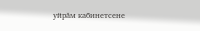уйрăм кабинетсене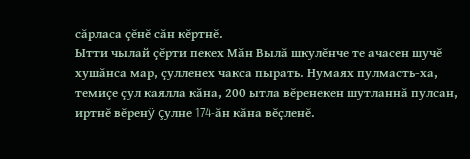сăрласа çĕнĕ сăн кĕртнĕ.
Ытти чылай çĕрти пекех Мăн Вылă шкулĕнче те ачасен шучĕ хушăнса мар, çулленех чакса пырать. Нумаях пулмасть-ха, темиçе çул каялла кăна, 200 ытла вĕренекен шутланнă пулсан, иртнĕ вĕренÿ çулне 174-ăн кăна вĕçленĕ.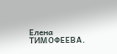Елена ТИМОФЕЕВА.